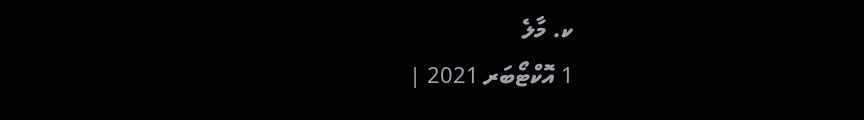ކ. މާލެ
1 އޮކްޓޯބަރ 2021 |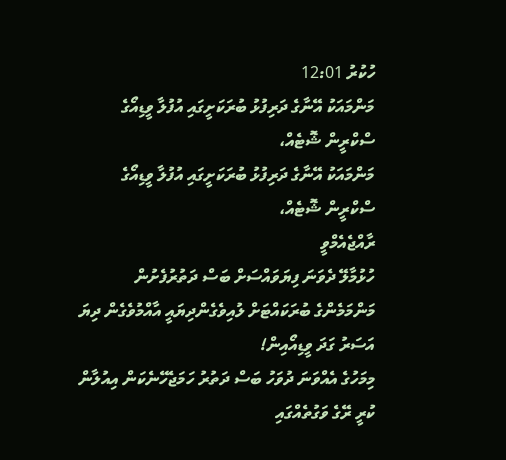ހުކުރު 12:01
މަންމައަކު އޭނާގެ ދަރިފުޅު ބުރަކަށީގައި އުފުލާ ވީޑިއޯގެ ސްކްރީން ޝޮޓެއް،
މަންމައަކު އޭނާގެ ދަރިފުޅު ބުރަކަށީގައި އުފުލާ ވީޑިއޯގެ ސްކްރީން ޝޮޓެއް،
ރާއްޖެއެމްވީ
ހުޅުމާލޭ ދެވަނަ ފިޔަވައްސަށް ބަސް ދަތުރުފެށުން
މަންމަމެންގެ ބުރަކައްޓަށް ލުއިވެގެންދިޔައީ އާއްމުވެގެން ދިޔަ އަސަރު ގަދަ ވީޑިއޯއިން!
މިމަހުގެ އެއްވަނަ ދުވަހު ބަސް ދަތުރު ހަމަޖެހޭނެކަން އިއުލާން ކުރީ ރޭގެ ވަގުތެއްގައި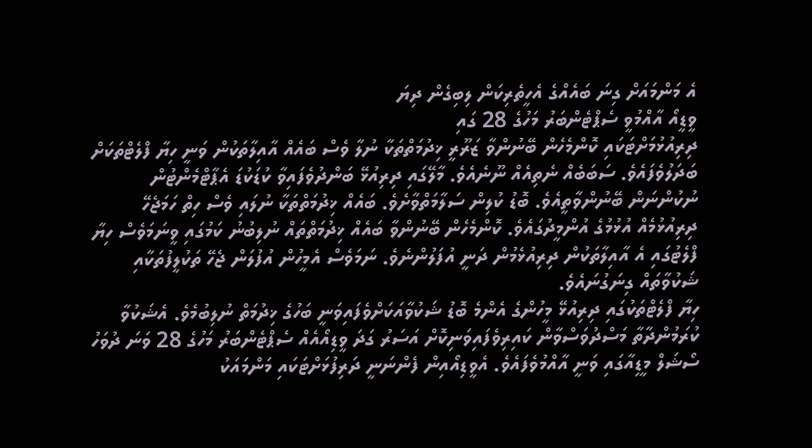އެ މަންމައަށް ގިނަ ބައެއްގެ އެހީތެރިކަން ލިބިގެން ދިޔަ
ވީޑީއޯ އާއްމުވީ ސެޕްޓެންބަރު މަހުގެ 28 ގައި
ދިރިއުޅުމަށްޓަކައި ކޮންމެހެން ބޭނުންވާ ޒަރޫރީ ޚިދުމަތްތަކާ ނުލާ ވެސް ބައެއް އާއިލާތަކުން ވަނީ ހިޔާ ފްލެޓްތަކަށް ބަދަލުވެފައެވެ. ސަބަބެއް ނެތިއެއް ނޫނެއެވެ. މާލޭގައި ދިރިއުޅޭ ބަންދުވެފައިވާ ކުޑަކުޑަ އެޕާޓްމެންޓުން ނުކުންނަން ބޭނުންވާތީއެވެ. ބޮޑު ކުލިން ސަލާމަތްވާށެވެ. ބައެއް ޚިދުމަތްތަކާ ނުލައި ވެސް ހިތް ހަމަޖެހޭ ދިރިއުޅުމެއް އުޅުމުގެ އުންމީދުގައެވެ. ކޮންމެހެން ބޭނުންވާ ބައެއް ޚިދުމަތްތައް ނުލިބުނު ކަމުގައި ވީނަމަވެސް ހިޔާ ފްލެޓުގައި އެ އާއިލާތަކުން ދިރިއުޅެމުން ދަނީ އުފަލުންނެވެ. ނަމަވެސް އެމީހުން އުފުލަން ޖެހޭ ތަކުލީފުތަކާއި ޝަކުވާތައް ގިނަގުނައެވެ.
ހިޔާ ފްލެޓްތަކުގައި ދިރިއުޅޭ މީހުންގެ އެންމެ ބޮޑު ޝަކުވާއަކަށްވެފައިވަނީ ބަހުގެ ޚިދުމަތް ނުލިބުމެވެ. އެޝަކުވާ ކުރަމުންދާތާ މަސްދުވަސްވާން ކައިރިވެފައިވަނިކޮށް އަސަރު ގަދަ ވީޑިއޯއެއް ސެޕްޓެންބަރު މަހުގެ 28 ވަނަ ދުވަހު ސޯޝަލް މީޑިއާގައި ވަނީ އާއްމުވެފައެވެ. އެވީޑިއޯއިން ފެންނަނީ ދަރިފުޅަށްޓަކައި މަންމައަކު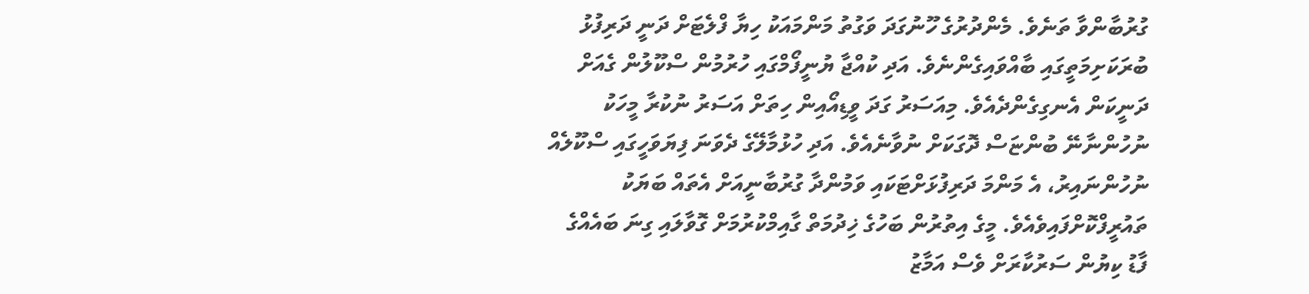ގުރުބާންވާ ތަނެވެ. މެންދުރުގެ ހޫނުގަދަ ވަގުތު މަންމައަކު ހިޔާ ފްލެޓަށް ދަނީ ދަރިފުޅު ބުރަކަށިމަތީގައި ބާއްވައިގެންނެވެ. އަދި ކުއްޖާ ޔުނީފޯމްގައި ހުރުމުން ސްކޫލުން ގެއަށް ދަނީކަން އެނގިގެންދެއެވެ. މިއަސަރު ގަދަ ވީޑިއޯއިން ހިތަށް އަސަރު ނުކުރާ މީހަކު ނުހުންނާނޭ ބުންޏަސް ދޮގަކަށް ނުވާނެއެވެ. އަދި ހުޅުމާލޭގެ ދެވަނަ ފިޔަވަހީގައި ސްކޫލެއް ނުހުންނައިރު، އެ މަންމަ ދަރިފުޅަށްޓަކައި ވަމުންދާ ގުރުބާނީއަށް އެތައް ބަޔަކު ތައުރީފްކޮށްފައިވެއެވެ. މީގެ އިތުރުން ބަހުގެ ޚިދުމަތް ގާއިމްކުރުމަށް ގޮވާލައި ގިނަ ބައެއްގެ ފާޑު ކިޔުން ސަރުކާރަށް ވެސް އަމާޒު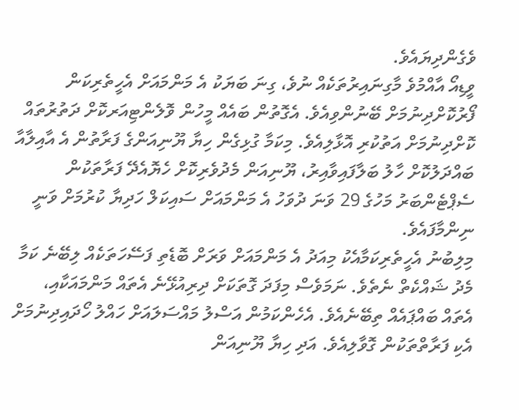ވެގެންދިޔައެވެ.
ވީޑިއޯ އާއްމުވެ މާގިނައިރުތަކެއް ނުވެ، ގިނަ ބަޔަކު އެ މަންމައަށް އެހީތެރިކަން ފޯރުކޮށްދިނުމަށް ބޭނުންވިއެވެ. އެގޮތުން ބައެއް މީހުން ވޮލެންޓިއަރކޮށް ދަތުރުތައް ކޮށްދިނުމަށް އަތުކުރި އޮޅާލިއެވެ. މިކަމާ ގުޅިގެން ހިޔާ ޔޫނިއަންގެ ފަރާތުން އެ އާއިލާއާ ބައްދަލުކޮށް ހާލު ބަލާފައިވާއިރު، ޔޫނިއަން މެދުވެރިކޮށް ހެޔޮއެދޭ ފަރާތަކުން ސެޕްޓެންބަރު މަހުގެ 29 ވަނަ ދުވަހު އެ މަންމައަށް ސައިކަލް ހަދިޔާ ކުރުމަށް ވަނީ ނިންމާފައެވެ.
މިލިބުނު އެހީތެރިކަމާއެކު މިއަދު އެ މަންމައަށް ވަރަށް ބޮޑެތި ފަސޭހަތަކެއް ލިބޭނެ ކަމާ މެދު ޝައްކެތް ނެތެވެ. ނަމަވެސް މިފަދަ ގޮތަކަށް ދިރިއުޅޭނެ އެތައް މަންމައަކާއި، އެތައް ބައްޕައެއް ތިބޭނެއެވެ. އެހެންކަމުން އަސްލު މައްސަލައަށް ހައްލު ހޯދައިދިނުމަށް އެކި ފަރާތްތަކުން ގޮވާލިއެވެ. އަދި ހިޔާ ޔޫނިއަން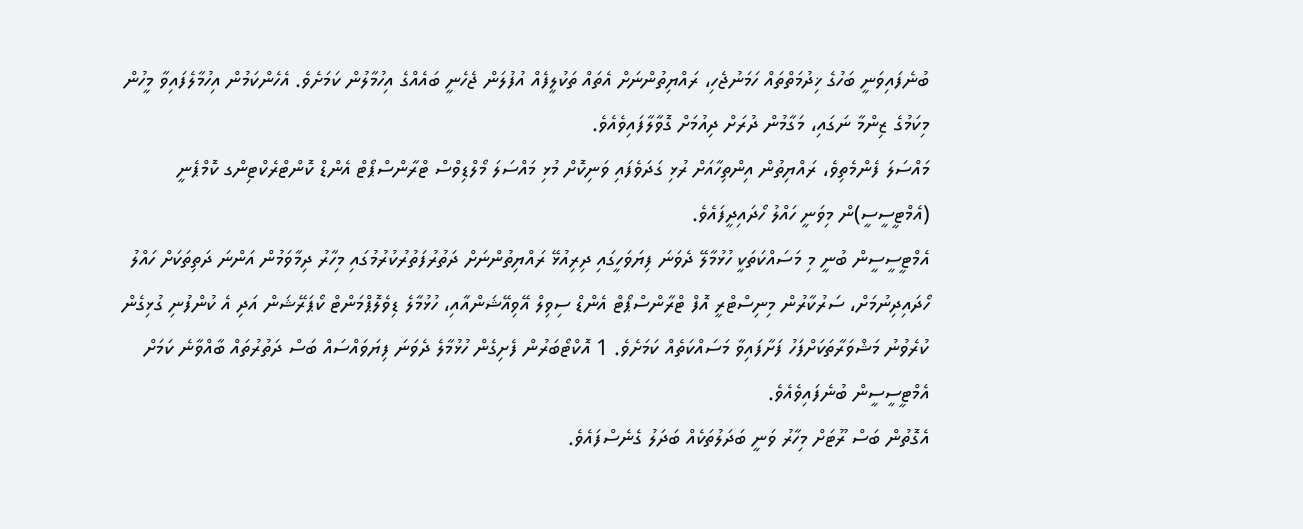ބުނެފައިވަނީ ބަހުގެ ޚިދުމަތްތައް ހަމަނުޖެހި، ރައްޔިތުންނަށް އެތައް ތަކުލީފެއް އުފުލަން ޖެހެނީ ބައެއްގެ އިހުމާލުން ކަމަށެވެ. އެހެންކަމުން އިހުމާލެފައިވާ މީހުން މިކަމުގެ ޒިންމާ ނަގައި، މަގާމުން ދުރަށް ދިއުމަށް ގޮވާލާފައިވެއެވެ.
މައްސަލަ ފެންމެތިވެ، ރައްޔިތުން އިންތިހާއަށް ރުޅި ގަދަވެފައި ވަނިކޮށް މުޅި މައްސަލަ މޯލްޑިވްސް ޓްރާންސްޕޯޓް އެންޑް ކޮންޓްރެކްޓިންގ ކޮމްޕެނީ (އެމްޓީސީސީ)ން މިވަނީ ހައްލު ހޯދައިދީފައެވެ.
އެމްޓީސީސީން ބުނީ މި މަސައްކަތަކީ ހުޅުމާލޭ ދެވަނަ ފިޔަވަހީގައި ދިރިއުޅޭ ރައްޔިތުންނަށް ދަތުރުފަތުރުކުރުމުގައި މިހާރު ދިމާވަމުން އަންނަ ދަތިތަކަށް ހައްލު ހޯދައިދިނުމަށް، ސަރުކާރުން މިނިސްޓްރީ އޮފް ޓްރާންސްޕޯޓް އެންޑް ސިވިލް އޭވިއޭޝަންއާއި، ހުޅުމާލެ ޑިވެލޮޕްމަންޓް ކޯޕަރޭޝަން އަދި އެ ކުންފުނި ގުޅިގެން ކުރެވުނު މަޝްވަރާތަކަށްފަހު ފަށާފައިވާ މަސައްކަތެއް ކަމަށެވެ. 1 އޮކްޓޯބަރުން ފެށިގެން ހުޅުމާލެ ދެވަނަ ފިޔަވައްސައް ބަސް ދަތުރުތައް ބާއްވާނެ ކަމަށް އެމްޓީސީސީން ބުނެފައިވެއެވެ.
އެގޮތުން ބަސް ރޫޓަށް މިހާރު ވަނީ ބަދަލުތަކެއް ބަދަލު ގެނެސްފައެވެ.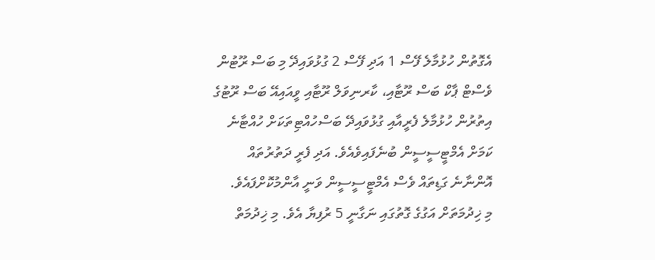އެގޮތުން ހުޅުމާލެ ފޭސް 1 އަދި ފޭސް 2 ގުޅުވައިދޭ މި ބަސް ރޫޓުން ވެސްޓް ޕާކް ބަސް ރޫޓާއި، ކާރނިވަލް ރޫޓާއި ވީއައިއޭ ބަސް ރޫޓުގެ އިތުރުން ހުޅުމާލެ ފެރީއާއި ގުޅުވައިދޭ ބަސްހުއްޓިތަކަށް ހުއްޓާނެ ކަމަށް އެމްޓީސީސީން ބުނެފައިވެއެވެ. އަދި ފެރީ ދަތުރުތައް އޮންނާނެ ގަޑިތައް ވެސް އެމްޓީސީސީން ވަނީ އާންމުކޮށްފައެވެ.
މި ޚިދުމަތަށް އަގުގެ ގޮތުގައި ނަގާނީ 5 ރުފިޔާ އެވެ. މި ޚިދުމަތް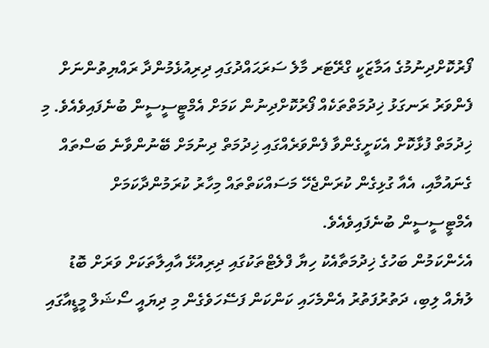ފޯރުކޮށްދިނުމުގެ އަމާޒަކީ ގްރޭޓަރ މާލެ ސަރަޙައްދުގައި ދިރިއުޅެމުންދާ ރައްޔިތުންނަށް ފެންވަރު ރަނގަޅު ޚިދުމަތްތަކެއް ފޯރުކޮށްދިނުން ކަމަށް އެމްޓީސީސީން ބުނެފައިވެއެވެ. މި ޚިދުމަތް ފުޅާކޮށް އެކަށީގެންވާ ފެންވަރެއްގައި ޚިދުމަތް ދިނުމަށް ބޭނުންވާނެ ބަސްތައް ގެނައުމާއި، އެއާ ގުޅިގެން ކުރަންޖެހޭ މަސައްކަތްތައް މިހާރު ކުރަމުންދާކަމަށް އެމްޓީސީސީން ބުނެފައިވެއެވެ.
އެހެންކަމުން ބަހުގެ ޚިދުމަތާއެކު ހިޔާ ފްލެޓްތަކުގައި ދިރިއުޅޭ އާއިލާތަކަށް ވަރަށް ބޮޑު ލުޔެއް ލިބި، ދަތުރުފަތުރު އެންމެހައި ކަންކަން ފަސޭހަވެގެން މި ދިޔައީ ސޯޝަލް މީޑީއާގައި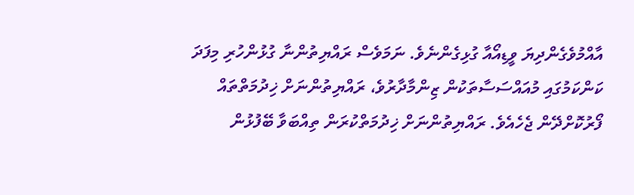އާއްމުވެގެންދިޔަ ވީޑިއޯއާ ގުޅިގެންނެވެ. ނަމަވެސް ރައްޔިތުންނާ ގުޅުންހުރި މިފަދަ ކަންކަމުގައި މުއައްސަސާތަކުން ޒިންމާދާރުވެ، ރައްޔިތުންނަށް ޚިދުމަތްތައް ފޯރުކޮށްދޭން ޖެހެއެވެ. ރައްޔިތުންނަށް ޚިދުމަތްކުރަން ތިއްބަވާ ބޭފުޅުން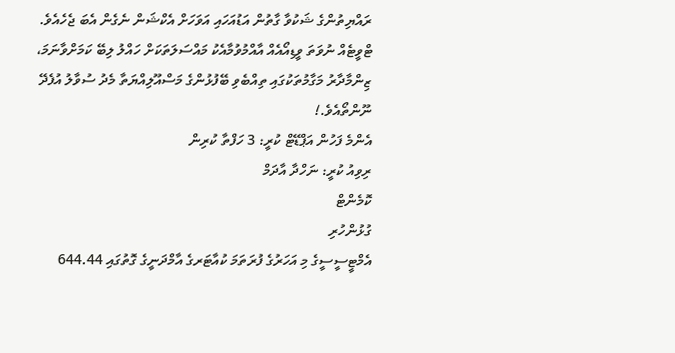ރައްޔިތުންގެ ޝަކުވާ ގާތުން އަޑުއަހައި އަވަހަށް އެކްޝަން ނެގެން އެބަ ޖެހެއެވެ. ޓްވީޓެއް ނުވަތަ ވީޑިއޯއެއް އާއްމުވުމާއެކު މައްސަލަތަކަށް ހައްލު ލިބޭ ކަމަށްވާނަމަ، ޒިންމާދާރު މަގާމުތަކުގައި ތިއްބެވި ބޭފުޅުންގެ މަސްއޫލިއްޔަތާ މެދު ސުވާލު އުފެދޭ ނޫންތޯއެވެ.!
އެންމެ ފަހުން އަޕްޑޭޓް ކުރީ: 3 ހަފްތާ ކުރިން
ރިވިއު ކުރީ: ނަހްދާ އާދަމް
ކޮމެންޓް
ގުޅުންހުރި
އެމްޓީސީސީގެ މި އަހަރުގެ ފުރަތަމަ ކުއާޓަރގެ އާމްދަނީގެ ގޮތުގައި 644.44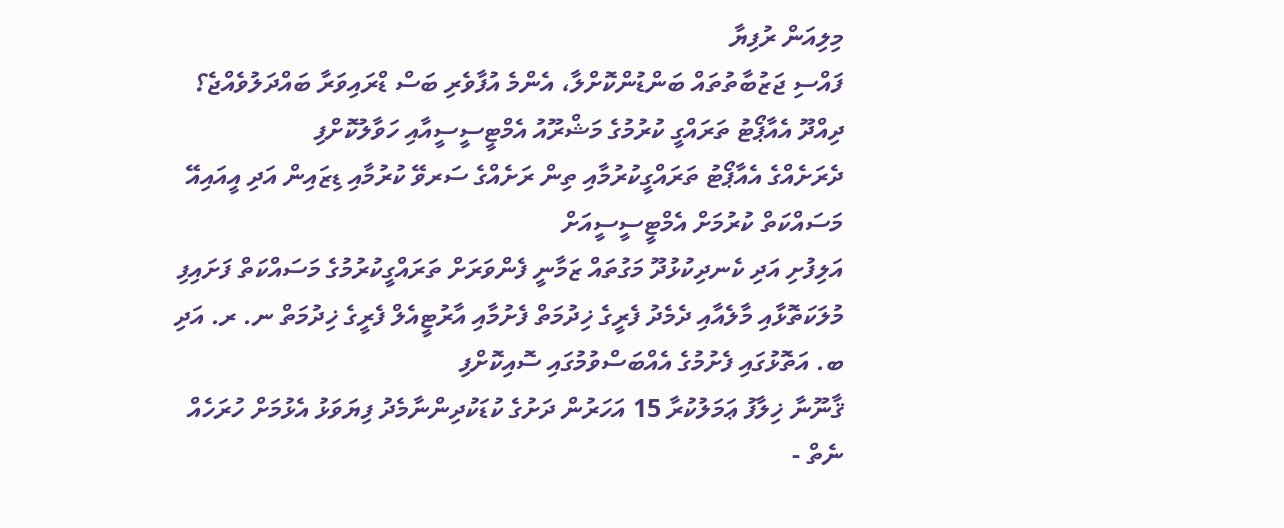މިލިއަން ރުފިޔާ
ފައްސި ޖަޒުބާތުތައް ބަންޑުންކޮށްލާ، އެންމެ އުފާވެރި ބަސް ޑްރައިވަރާ ބައްދަލުވެއްޖެ؟
ދިއްދޫ އެއާޕޯޓު ތަރައްގީ ކުރުމުގެ މަޝްރޫއު އެމްޓީސީސީއާއި ހަވާލުކޮށްފި
ދެރަށެއްގެ އެއާޕޯޓު ތަރައްގީކުރުމާއި ތިން ރަށެއްގެ ސަރވޭ ކުރުމާއި ޑިޒައިން އަދި އީއައިއޭ މަސައްކަތް ކުރުމަށް އެމްޓީސީސީއަށް
އަލިފުށި އަދި ކެނދިކުޅުދޫ މަގުތައް ޒަމާނީ ފެންވަރަށް ތަރައްގީކުރުމުގެ މަސައްކަތް ފަށައިފި
މުލަކަތޮޅާއި މާލެއާއި ދެމެދު ފެރީގެ ޚިދުމަތް ފެށުމާއި އާރުޓީއެލް ފެރީގެ ޚިދުމަތް ނ. ރ. އަދި ބ. އަތޮޅުގައި ފެށުމުގެ އެއްބަސްވުމުގައި ސޮއިކޮށްފި
ޤާނޫނާ ޚިލާފު ޢަމަލުކުރާ 15 އަހަރުން ދަށުގެ ކުޑަކުދިންނާމެދު ފިޔަވަޅު އެޅުމަށް ހުރަހެއް ނެތް -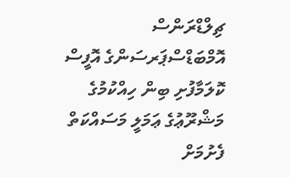ޗިލްޑްރަންސް އޮމްބަޑްސްޕަރސަންގެ އޮފީސް
ކޮލަމާފުށި ބިން ހިއްކުމުގެ މަޝްރޫޢުގެ ޢަމަލީ މަސައްކަތް ފެށުމަށް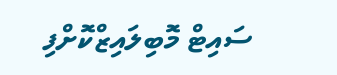ސައިޓް މޮބިލައިޒްކޮށްފި